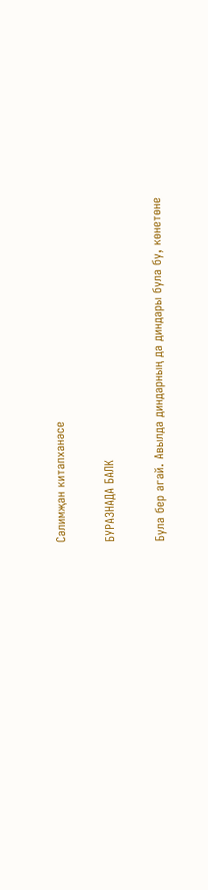Сәлимҗан китапханәсе

БУРАЗНАДА БАЛК

Була бер агай. Авылда диндарның да диндары була бу, көнетөне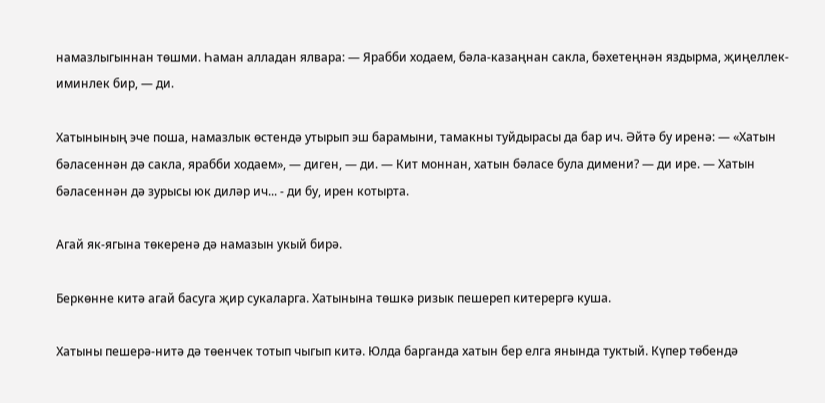намазлыгыннан төшми. Һаман алладан ялвара: — Ярабби ходаем, бәла-казаңнан сакла, бәхетеңнән яздырма, җиңеллек-иминлек бир, — ди.

Хатынының эче поша, намазлык өстендә утырып эш барамыни, тамакны туйдырасы да бар ич. Әйтә бу иренә: — «Хатын бәласеннән дә сакла, ярабби ходаем», — диген, — ди. — Кит моннан, хатын бәласе була димени? — ди ире. — Хатын бәласеннән дә зурысы юк диләр ич... - ди бу, ирен котырта.

Агай як-ягына төкеренә дә намазын укый бирә.

Беркөнне китә агай басуга җир сукаларга. Хатынына төшкә ризык пешереп китерергә куша.

Хатыны пешерә-нитә дә төенчек тотып чыгып китә. Юлда барганда хатын бер елга янында туктый. Күпер төбендә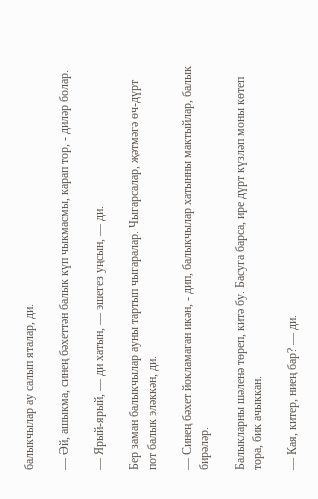балыкчылар ау салып яталар, ди.

— Әй, ашыкма, синең бәхеттән балык күп чыкмасмы, карап тор, - диләр болар.

— Ярый-ярый, — ди хатын, — эшегез уңсын, — ди.

Бер заман балыкчылар ауны тартып чыгаралар. Чыгарсалар, җәтмәгә өч-дүрт пот балык эләккән, ди.

— Синең бәхет йокламаган икән, - дип, балыкчылар хатынны мактыйлар, балык бирәләр.

Балыкларны шәленә төреп, китә бу. Басуга барса, ире дүрт күзләп моны көтеп тора, бик ачыккан.

— Кая, китер, ниең бар? — ди.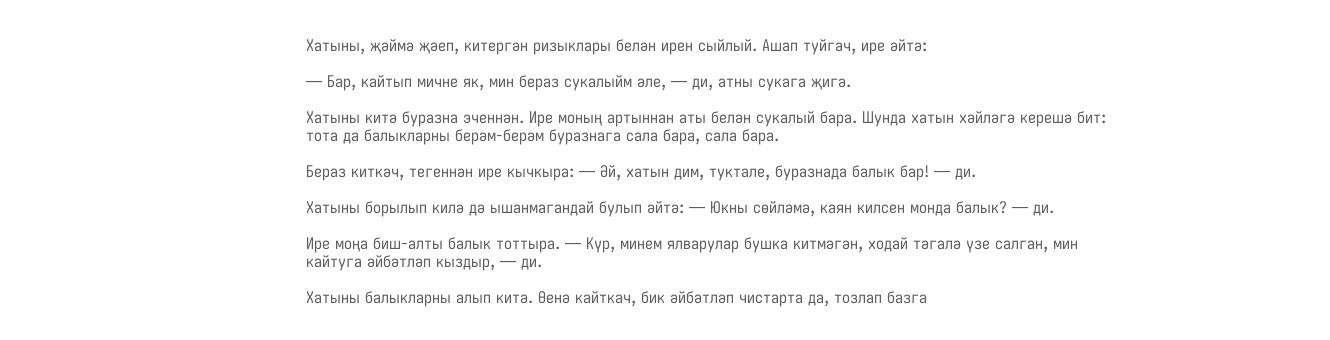Хатыны, җәймә җәеп, китергән ризыклары белән ирен сыйлый. Ашап туйгач, ире әйтә:

— Бар, кайтып мичне як, мин бераз сукалыйм әле, — ди, атны сукага җигә.

Хатыны китә буразна эченнән. Ире моның артыннан аты белән сукалый бара. Шунда хатын хәйләгә керешә бит: тота да балыкларны берәм-берәм буразнага сала бара, сала бара.

Бераз киткәч, тегеннән ире кычкыра: — Әй, хатын дим, туктале, буразнада балык бар! — ди.

Хатыны борылып килә дә ышанмагандай булып әйтә: — Юкны сөйләмә, каян килсен монда балык? — ди.

Ире моңа биш-алты балык тоттыра. — Күр, минем ялварулар бушка китмәгән, ходай тәгалә үзе салган, мин кайтуга әйбәтләп кыздыр, — ди.

Хатыны балыкларны алып китә. Өенә кайткач, бик әйбәтләп чистарта да, тозлап базга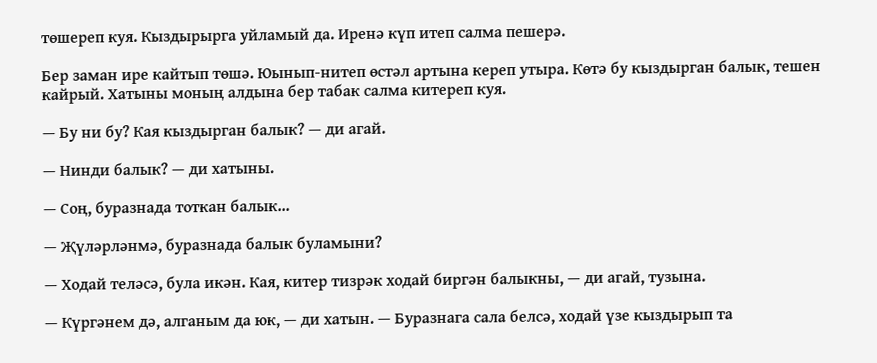төшереп куя. Кыздырырга уйламый да. Иренә күп итеп салма пешерә.

Бер заман ире кайтып төшә. Юынып-нитеп өстәл артына кереп утыра. Көтә бу кыздырган балык, тешен кайрый. Хатыны моның алдына бер табак салма китереп куя.

— Бу ни бу? Кая кыздырган балык? — ди агай.

— Нинди балык? — ди хатыны.

— Соң, буразнада тоткан балык...

— Җүләрләнмә, буразнада балык буламыни?

— Ходай теләсә, була икән. Кая, китер тизрәк ходай биргән балыкны, — ди агай, тузына.

— Күргәнем дә, алганым да юк, — ди хатын. — Буразнага сала белсә, ходай үзе кыздырып та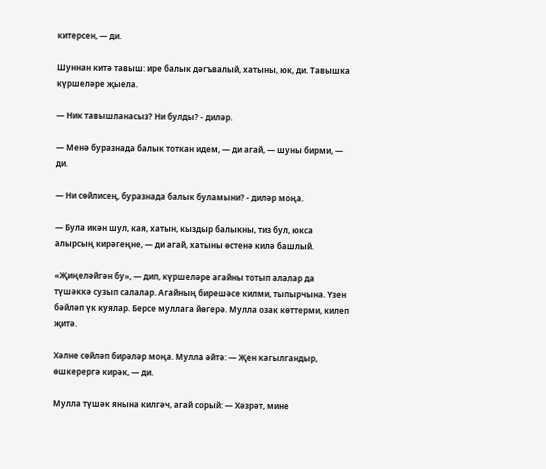китерсен, — ди.

Шуннан китә тавыш: ире балык дәгъвалый, хатыны, юк, ди. Тавышка күршеләре җыела.

— Ник тавышланасыз? Ни булды? - диләр.

— Менә буразнада балык тоткан идем, — ди агай, — шуны бирми, — ди.

— Ни сөйлисең, буразнада балык буламыни? - диләр моңа.

— Була икән шул, кая, хатын, кыздыр балыкны, тиз бул, юкса алырсың кирәгеңне, — ди агай, хатыны өстенә килә башлый.

«Җиңеләйгән бу», — дип, күршеләре агайны тотып алалар да түшәккә сузып салалар. Агайның бирешәсе килми, тыпырчына. Үзен бәйләп үк куялар. Берсе муллага йөгерә. Мулла озак көттерми, килеп җитә.

Хәлне сөйләп бирәләр моңа. Мулла әйтә: — Җен кагылгандыр, өшкерергә кирәк, — ди.

Мулла түшәк янына килгәч, агай сорый: — Хәзрәт, мине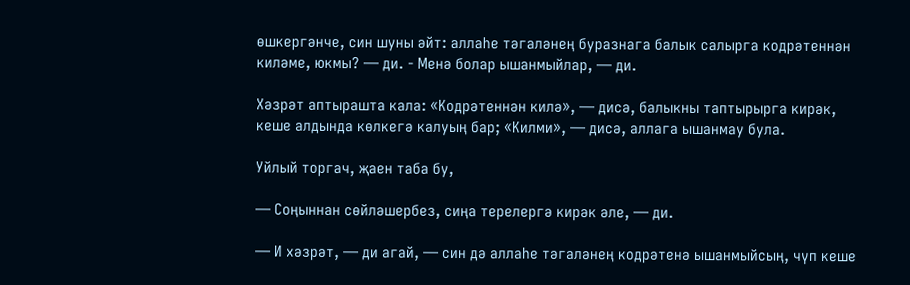өшкергәнче, син шуны әйт: аллаһе тәгаләнең буразнага балык салырга кодрәтеннән киләме, юкмы? — ди. - Менә болар ышанмыйлар, — ди.

Хәзрәт аптырашта кала: «Кодрәтеннән килә», — дисә, балыкны таптырырга кирәк, кеше алдында көлкегә калуың бар; «Килми», — дисә, аллага ышанмау була.

Уйлый торгач, җаен таба бу,

— Соңыннан сөйләшербез, сиңа терелергә кирәк әле, — ди.

— И хәзрәт, — ди агай, — син дә аллаһе тәгаләнең кодрәтенә ышанмыйсың, чүп кеше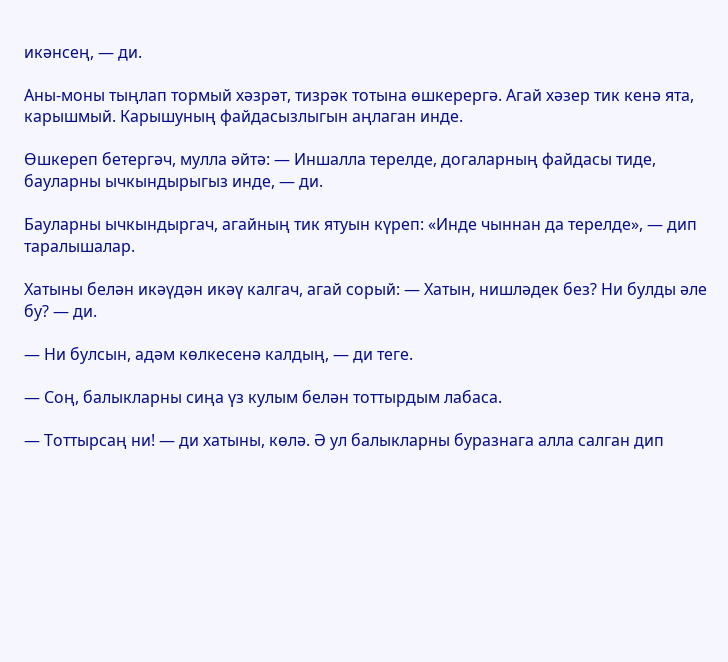икәнсең, — ди.

Аны-моны тыңлап тормый хәзрәт, тизрәк тотына өшкерергә. Агай хәзер тик кенә ята, карышмый. Карышуның файдасызлыгын аңлаган инде.

Өшкереп бетергәч, мулла әйтә: — Иншалла терелде, догаларның файдасы тиде, бауларны ычкындырыгыз инде, — ди.

Бауларны ычкындыргач, агайның тик ятуын күреп: «Инде чыннан да терелде», — дип таралышалар.

Хатыны белән икәүдән икәү калгач, агай сорый: — Хатын, нишләдек без? Ни булды әле бу? — ди.

— Ни булсын, адәм көлкесенә калдың, — ди теге.

— Соң, балыкларны сиңа үз кулым белән тоттырдым лабаса.

— Тоттырсаң ни! — ди хатыны, көлә. Ә ул балыкларны буразнага алла салган дип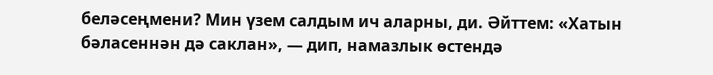беләсеңмени? Мин үзем салдым ич аларны, ди. Әйттем: «Хатын бәласеннән дә саклан», — дип, намазлык өстендә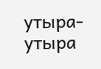утыра-утыра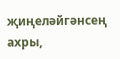җиңеләйгәнсең ахры,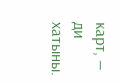карт, — ди хатыны.